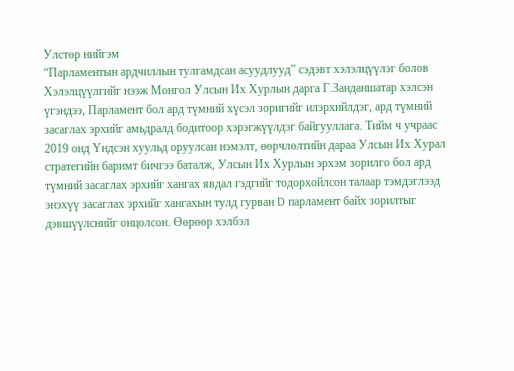Улстөр нийгэм
“Парламентын ардчиллын тулгамдсан асуудлууд” сэдэвт хэлэлцүүлэг болов
Хэлэлцүүлгийг нээж Монгол Улсын Их Хурлын дарга Г.Занданшатар хэлсэн үгэндээ, Парламент бол ард түмний хүсэл зоригийг илэрхийлдэг, ард түмний засаглах эрхийг амьдралд бодитоор хэрэгжүүлдэг байгууллага. Тийм ч учраас 2019 онд Үндсэн хуульд оруулсан нэмэлт, өөрчлөлтийн дараа Улсын Их Хурал стратегийн баримт бичгээ баталж, Улсын Их Хурлын эрхэм зорилго бол ард түмний засаглах эрхийг хангах явдал гэдгийг тодорхойлсон талаар тэмдэглээд энэхүү засаглах эрхийг хангахын тулд гурван D парламент байх зорилтыг дэвшүүлснийг онцолсон. Өөрөөр хэлбэл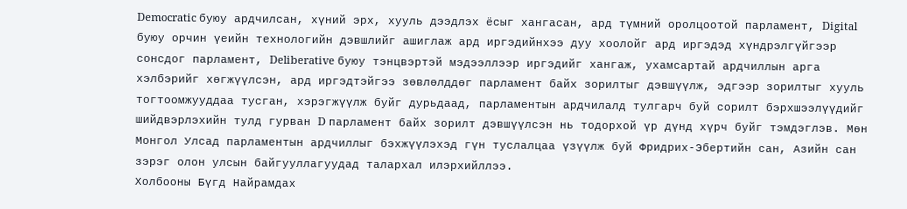Democratic буюу ардчилсан, хүний эрх, хууль дээдлэх ёсыг хангасан, ард түмний оролцоотой парламент, Digital буюу орчин үеийн технологийн дэвшлийг ашиглаж ард иргэдийнхээ дуу хоолойг ард иргэдэд хүндрэлгүйгээр сонсдог парламент, Deliberative буюу тэнцвэртэй мэдээллээр иргэдийг хангаж, ухамсартай ардчиллын арга хэлбэрийг хөгжүүлсэн, ард иргэдтэйгээ зөвлөлддөг парламент байх зорилтыг дэвшүүлж, эдгээр зорилтыг хууль тогтоомжууддаа тусган, хэрэгжүүлж буйг дурьдаад, парламентын ардчилалд тулгарч буй сорилт бэрхшээлүүдийг шийдвэрлэхийн тулд гурван D парламент байх зорилт дэвшүүлсэн нь тодорхой үр дүнд хүрч буйг тэмдэглэв. Мөн Монгол Улсад парламентын ардчиллыг бэхжүүлэхэд гүн туслалцаа үзүүлж буй Фридрих-Эбертийн сан, Азийн сан зэрэг олон улсын байгууллагуудад талархал илэрхийллээ.
Холбооны Бүгд Найрамдах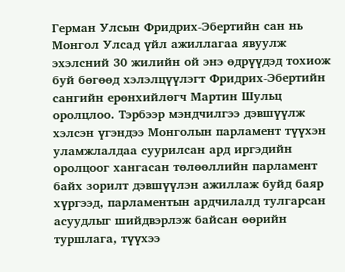Герман Улсын Фридрих-Эбертийн сан нь Монгол Улсад үйл ажиллагаа явуулж эхэлсний 30 жилийн ой энэ өдрүүдэд тохиож буй бөгөөд хэлэлцүүлэгт Фридрих-Эбертийн сангийн ерөнхийлөгч Мартин Шульц оролцлоо. Тэрбээр мэндчилгээ дэвшүүлж хэлсэн үгэндээ Монголын парламент түүхэн уламжлалдаа суурилсан ард иргэдийн оролцоог хангасан төлөөллийн парламент байх зорилт дэвшүүлэн ажиллаж буйд баяр хүргээд, парламентын ардчилалд тулгарсан асуудлыг шийдвэрлэж байсан өөрийн туршлага, түүхээ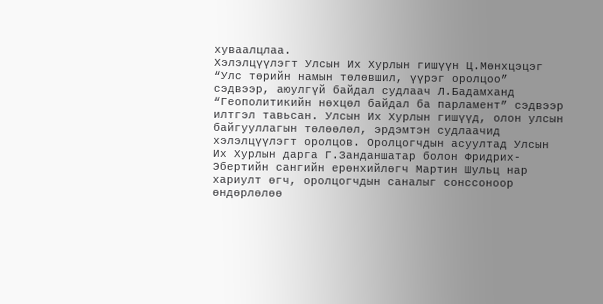хуваалцлаа.
Хэлэлцүүлэгт Улсын Их Хурлын гишүүн Ц.Мөнхцэцэг “Улс төрийн намын төлөвшил, үүрэг оролцоо” сэдвээр, аюулгүй байдал судлаач Л.Бадамханд “Геополитикийн нөхцөл байдал ба парламент” сэдвээр илтгэл тавьсан. Улсын Их Хурлын гишүүд, олон улсын байгууллагын төлөөлөл, эрдэмтэн судлаачид хэлэлцүүлэгт оролцов. Оролцогчдын асуултад Улсын Их Хурлын дарга Г.Занданшатар болон Фридрих-Эбертийн сангийн ерөнхийлөгч Мартин Шульц нар хариулт өгч, оролцогчдын саналыг сонссоноор өндөрлөлөө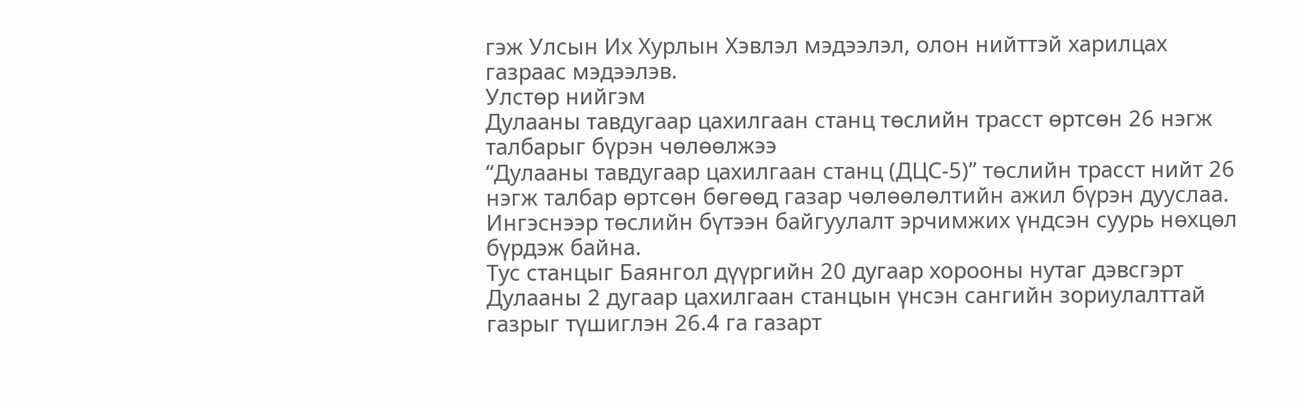гэж Улсын Их Хурлын Хэвлэл мэдээлэл, олон нийттэй харилцах газраас мэдээлэв.
Улстөр нийгэм
Дулааны тавдугаар цахилгаан станц төслийн трасст өртсөн 26 нэгж талбарыг бүрэн чөлөөлжээ
“Дулааны тавдугаар цахилгаан станц (ДЦС-5)” төслийн трасст нийт 26 нэгж талбар өртсөн бөгөөд газар чөлөөлөлтийн ажил бүрэн дууслаа.
Ингэснээр төслийн бүтээн байгуулалт эрчимжих үндсэн суурь нөхцөл бүрдэж байна.
Тус станцыг Баянгол дүүргийн 20 дугаар хорооны нутаг дэвсгэрт Дулааны 2 дугаар цахилгаан станцын үнсэн сангийн зориулалттай газрыг түшиглэн 26.4 га газарт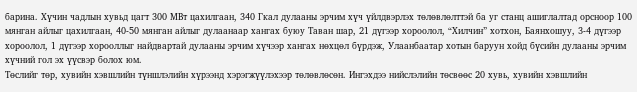барина. Хүчин чадлын хувьд цагт 300 МВт цахилгаан, 340 Гкал дулааны эрчим хүч үйлдвэрлэх төлөвлөлттэй ба уг станц ашиглалтад орсноор 100 мянган айлыг цахилгаан, 40-50 мянган айлыг дулаанаар хангах буюу Таван шар, 21 дүгээр хороолол, “Хилчин” хотхон, Баянхошуу, 3-4 дүгээр хороолол, 1 дүгээр хорооллыг найдвартай дулааны эрчим хүчээр хангах нөхцөл бүрдэж, Улаанбаатар хотын баруун хойд бүсийн дулааны эрчим хүчний гол эх үүсвэр болох юм.
Төслийг төр, хувийн хэвшлийн түншлэлийн хүрээнд хэрэгжүүлэхээр төлөвлөсөн. Ингэхдээ нийслэлийн төсвөөс 20 хувь, хувийн хэвшлийн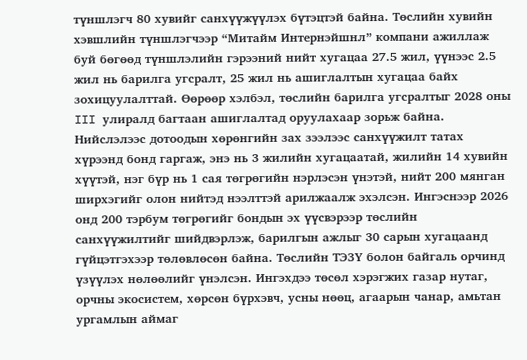түншлэгч 80 хувийг санхүүжүүлэх бүтэцтэй байна. Төслийн хувийн хэвшлийн түншлэгчээр “Митайм Интернэйшнл” компани ажиллаж буй бөгөөд түншлэлийн гэрээний нийт хугацаа 27.5 жил, үүнээс 2.5 жил нь барилга угсралт, 25 жил нь ашиглалтын хугацаа байх зохицуулалттай. Өөрөөр хэлбэл, төслийн барилга угсралтыг 2028 оны III улиралд багтаан ашиглалтад оруулахаар зорьж байна.
Нийслэлээс дотоодын хөрөнгийн зах зээлээс санхүүжилт татах хүрээнд бонд гаргаж, энэ нь 3 жилийн хугацаатай, жилийн 14 хувийн хүүтэй, нэг бүр нь 1 сая төгрөгийн нэрлэсэн үнэтэй, нийт 200 мянган ширхэгийг олон нийтэд нээлттэй арилжаалж эхэлсэн. Ингэснээр 2026 онд 200 тэрбум төгрөгийг бондын эх үүсвэрээр төслийн санхүүжилтийг шийдвэрлэж, барилгын ажлыг 30 сарын хугацаанд гүйцэтгэхээр төлөвлөсөн байна. Төслийн ТЭЗҮ болон байгаль орчинд үзүүлэх нөлөөлийг үнэлсэн. Ингэхдээ төсөл хэрэгжих газар нутаг, орчны экосистем, хөрсөн бүрхэвч, усны нөөц, агаарын чанар, амьтан ургамлын аймаг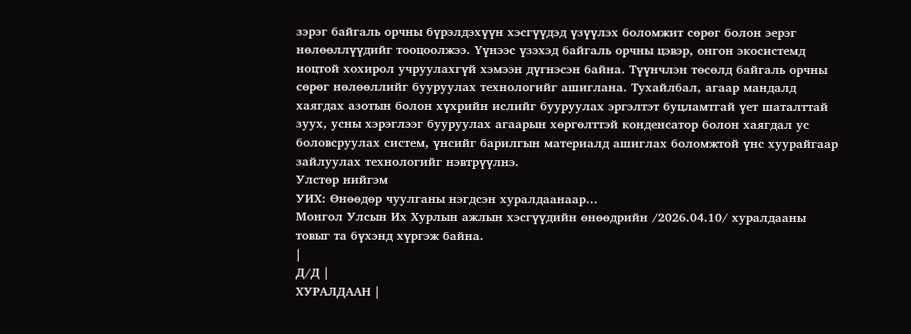зэрэг байгаль орчны бүрэлдэхүүн хэсгүүдэд үзүүлэх боломжит сөрөг болон эерэг нөлөөллүүдийг тооцоолжээ. Үүнээс үзэхэд байгаль орчны цэвэр, онгон экосистемд ноцтой хохирол учруулахгүй хэмээн дүгнэсэн байна. Түүнчлэн төсөлд байгаль орчны сөрөг нөлөөллийг бууруулах технологийг ашиглана. Тухайлбал, агаар мандалд хаягдах азотын болон хүхрийн ислийг бууруулах эргэлтэт буцламтгай үет шаталттай зуух, усны хэрэглээг бууруулах агаарын хөргөлттэй конденсатор болон хаягдал ус боловсруулах систем, үнсийг барилгын материалд ашиглах боломжтой үнс хуурайгаар зайлуулах технологийг нэвтрүүлнэ.
Улстөр нийгэм
УИХ: Өнөөдөр чуулганы нэгдсэн хуралдаанаар...
Монгол Улсын Их Хурлын ажлын хэсгүүдийн өнөөдрийн /2026.04.10/ хуралдааны товыг та бүхэнд хүргэж байна.
|
Д/Д |
ХУРАЛДААН |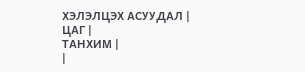ХЭЛЭЛЦЭХ АСУУДАЛ |
ЦАГ |
ТАНХИМ |
|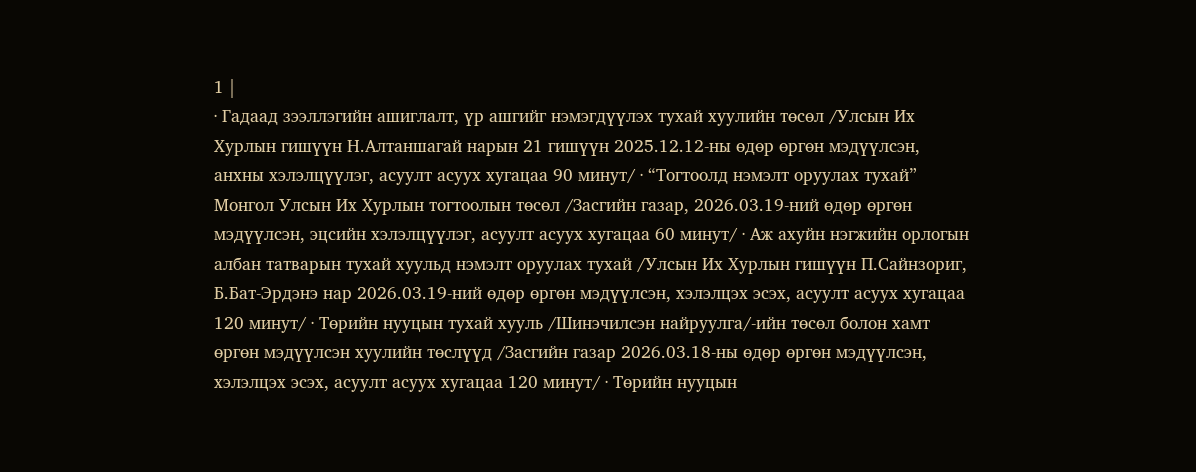1 |
· Гадаад зээллэгийн ашиглалт, үр ашгийг нэмэгдүүлэх тухай хуулийн төсөл /Улсын Их Хурлын гишүүн Н.Алтаншагай нарын 21 гишүүн 2025.12.12-ны өдөр өргөн мэдүүлсэн, анхны хэлэлцүүлэг, асуулт асуух хугацаа 90 минут/ · “Тогтоолд нэмэлт оруулах тухай” Монгол Улсын Их Хурлын тогтоолын төсөл /Засгийн газар, 2026.03.19-ний өдөр өргөн мэдүүлсэн, эцсийн хэлэлцүүлэг, асуулт асуух хугацаа 60 минут/ · Аж ахуйн нэгжийн орлогын албан татварын тухай хуульд нэмэлт оруулах тухай /Улсын Их Хурлын гишүүн П.Сайнзориг, Б.Бат-Эрдэнэ нар 2026.03.19-ний өдөр өргөн мэдүүлсэн, хэлэлцэх эсэх, асуулт асуух хугацаа 120 минут/ · Төрийн нууцын тухай хууль /Шинэчилсэн найруулга/-ийн төсөл болон хамт өргөн мэдүүлсэн хуулийн төслүүд /Засгийн газар 2026.03.18-ны өдөр өргөн мэдүүлсэн, хэлэлцэх эсэх, асуулт асуух хугацаа 120 минут/ · Төрийн нууцын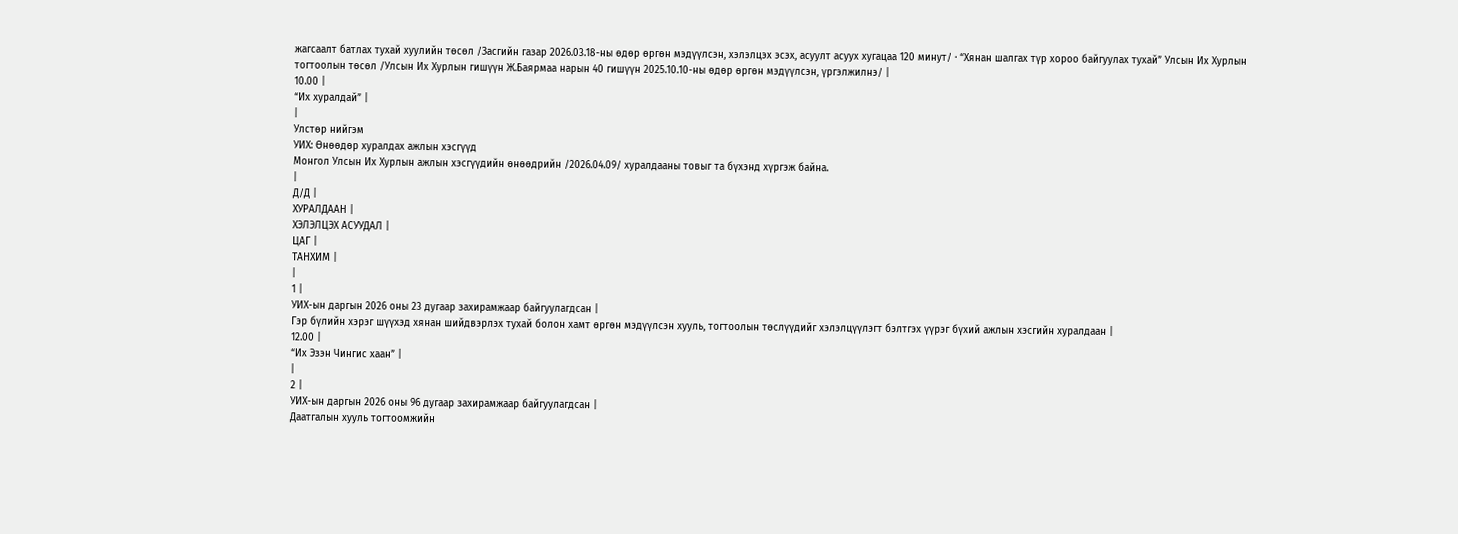жагсаалт батлах тухай хуулийн төсөл /Засгийн газар 2026.03.18-ны өдөр өргөн мэдүүлсэн, хэлэлцэх эсэх, асуулт асуух хугацаа 120 минут/ · “Хянан шалгах түр хороо байгуулах тухай” Улсын Их Хурлын тогтоолын төсөл /Улсын Их Хурлын гишүүн Ж.Баярмаа нарын 40 гишүүн 2025.10.10-ны өдөр өргөн мэдүүлсэн, үргэлжилнэ/ |
10.00 |
“Их хуралдай” |
|
Улстөр нийгэм
УИХ: Өнөөдөр хуралдах ажлын хэсгүүд
Монгол Улсын Их Хурлын ажлын хэсгүүдийн өнөөдрийн /2026.04.09/ хуралдааны товыг та бүхэнд хүргэж байна.
|
Д/Д |
ХУРАЛДААН |
ХЭЛЭЛЦЭХ АСУУДАЛ |
ЦАГ |
ТАНХИМ |
|
1 |
УИХ-ын даргын 2026 оны 23 дугаар захирамжаар байгуулагдсан |
Гэр бүлийн хэрэг шүүхэд хянан шийдвэрлэх тухай болон хамт өргөн мэдүүлсэн хууль, тогтоолын төслүүдийг хэлэлцүүлэгт бэлтгэх үүрэг бүхий ажлын хэсгийн хуралдаан |
12.00 |
“Их Эзэн Чингис хаан” |
|
2 |
УИХ-ын даргын 2026 оны 96 дугаар захирамжаар байгуулагдсан |
Даатгалын хууль тогтоомжийн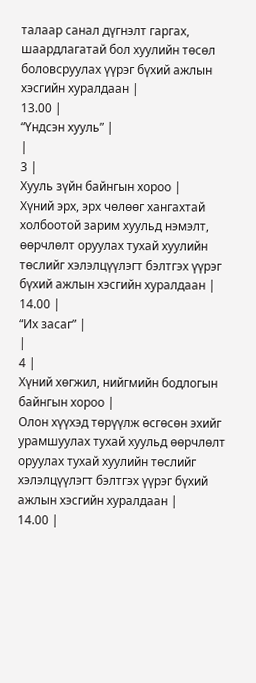талаар санал дүгнэлт гаргах, шаардлагатай бол хуулийн төсөл боловсруулах үүрэг бүхий ажлын хэсгийн хуралдаан |
13.00 |
“Үндсэн хууль” |
|
3 |
Хууль зүйн байнгын хороо |
Хүний эрх, эрх чөлөөг хангахтай холбоотой зарим хуульд нэмэлт, өөрчлөлт оруулах тухай хуулийн төслийг хэлэлцүүлэгт бэлтгэх үүрэг бүхий ажлын хэсгийн хуралдаан |
14.00 |
“Их засаг” |
|
4 |
Хүний хөгжил, нийгмийн бодлогын байнгын хороо |
Олон хүүхэд төрүүлж өсгөсөн эхийг урамшуулах тухай хуульд өөрчлөлт оруулах тухай хуулийн төслийг хэлэлцүүлэгт бэлтгэх үүрэг бүхий ажлын хэсгийн хуралдаан |
14.00 |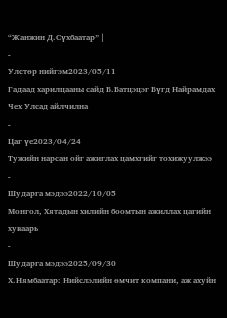“Жанжин Д.Сүхбаатар” |
-
Улстөр нийгэм2023/05/11
Гадаад харилцааны сайд Б.Батцэцэг Бүгд Найрамдах Чех Улсад айлчилна
-
Цаг үе2023/04/24
Тужийн нарсан ойг ажиглах цамхгийг тохижуулжээ
-
Шударга мэдээ2022/10/05
Монгол, Хятадын хилийн боомтын ажиллах цагийн хуваарь
-
Шударга мэдээ2025/09/30
Х.Нямбаатар: Нийслэлийн өмчит компани, аж ахуйн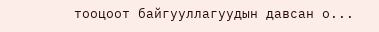тооцоот байгууллагуудын давсан о...